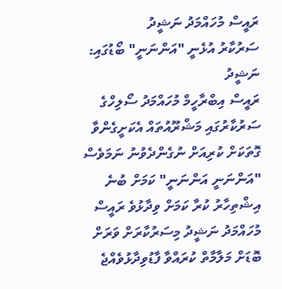ރައީސް މުހައްމަދު ނަޝީދު
ސަރުކާރު އުޅެނީ "އަންނަނީ" ބޯޑުގައި: ނަޝީދު
ރައީސް އިބްރާހީމް މުހައްމަދު ސޯލިހްގެ ސަރުކާރުގައި މަޝްރޫއުތައް އެކަށީގެންވާ ގޮތަކަށް ކުރިއަށް ނުގެންދެވުނު ނަމަވެސް "އަންނަނީ އަންނަނީ" ކަމަށް ބުނެ އިޝްތިހާރު ކުރާ ކަމަށް ވިދާޅުވެ ރައީސް މުހައްމަދު ނަޝީދު މިސަރުކާރަށް ވަރަށް ބޮޑަށް މަލާމާތް ކުރައްވާ ފާޑުވިދާޅުވެއްޖެ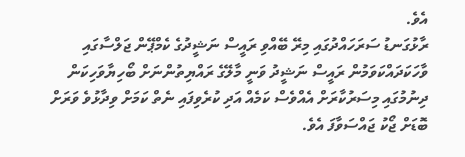އެވެ.
ރާޅުގަނޑު ސަރަހައްދުގައި މިރޭ ބޭއްވި ރައީސް ނަޝީދުގެ ކެމްޕޭން ޖަލްސާގައި ވާހަކަދައްކަވަމުން ރައީސް ނަޝީދު ވަނީ މާލޭގެ ރައްޔިތުންނަށް ބޯހިޔާވަހިކަން ދިނުމުގައި މިސަރުކާރަށް އެއްވެސް ކަމެއް އަދި ކުރެވިފައި ނެތް ކަމަށް ވިދާޅުވެ ވަރަށް ބޮޑަށް ޖޯކު ޖައްސަވާފަ އެވެ.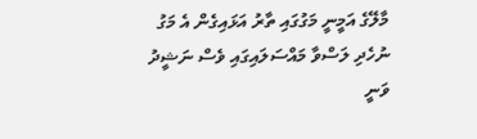މާލޭގެ އަމީނީ މަގުގައި ތާރު އަޅައިގެން އެ މަގު ނުހެދި ލަސްވާ މައްސަލައިގައި ވެސް ނަޝީދު ވަނީ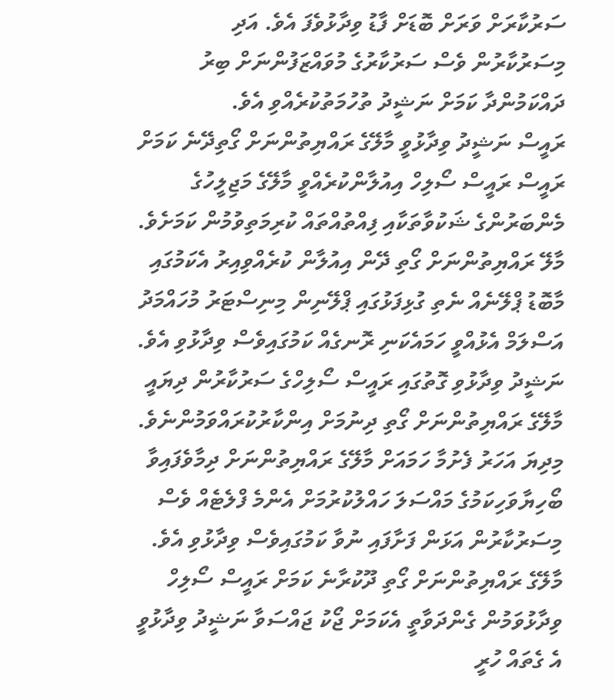ސަރުކާރަށް ވަރަށް ބޮޑަށް ފާޑު ވިދާޅުވެފަ އެވެ. އަދި މިސަރުކާރުން ވެސް ސަރުކާރުގެ މުވައްޒަފުންނަށް ބިރު ދައްކަމުންދާ ކަމަށް ނަޝީދު ތުހުމަތުކުރެއްވި އެވެ.
ރައީސް ނަޝީދު ވިދާޅުވީ މާލޭގެ ރައްޔިތުންނަށް ގޯތިދޭނެ ކަމަށް ރައީސް ރައީސް ސޯލިހް އިއުލާންކުރެއްވީ މާލޭގެ މަޖިލީހުގެ މެންބަރުންގެ ޝަކުވާތަކާއި ފިއްތުއްތައް ކުރިމަތިވުމުން ކަމަށެވެ. މާލޭ ރައްޔިތުންނަށް ގޯތި ދޭން އިއުލާން ކުރެއްވިއިރު އެކަމުގައި މާބޮޑު ޕްލޭނެއް ނެތި ގުޅިފަޅުގައި ޕްލޭނިން މިނިސްޓަރު މުހައްމަދު އަސްލަމް އެޅުއްވީ ހަމައެކަނި ރޮނގެއް ކަމުގައިވެސް ވިދާޅުވި އެވެ.
ނަޝީދު ވިދާޅުވި ގޮތުގައި ރައީސް ސޯލިހްގެ ސަރުކާރުން ދިޔައީ މާލޭގެ ރައްޔިތުންނަށް ގޯތި ދިނުމަށް އިންކާރުކުރައްވަމުންނެވެ. މިދިޔަ އަހަރު ފެށުމާ ހަމައަށް މާލޭގެ ރައްޔިތުންނަށް ދިމާވެފައިވާ ބޯހިޔާވަހިކަމުގެ މައްސަލަ ހައްލުކުރުމަށް އެންމެ ފްލެޓެއް ވެސް މިސަރުކާރުން އަޅަން ފަށާފައި ނުވާ ކަމުގައިވެސް ވިދާޅުވި އެވެ. މާލޭގެ ރައްޔިތުންނަށް ގޯތި ދޫކުރާނެ ކަމަށް ރައީސް ސޯލިހް ވިދާޅުވަމުން ގެންދަވާތީ އެކަމަށް ޖޯކު ޖައްސަވާ ނަޝީދު ވިދާޅުވީ އެ ގެތައް ހުރީ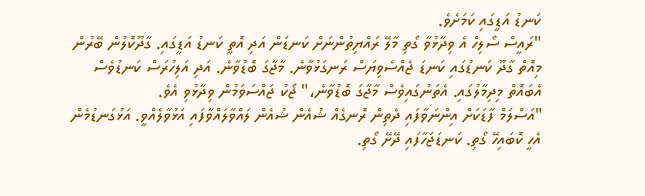ކަނޑު އަޑީގައި ކަމަށެވެ.
"ރައީސް ސޯލިހް އެ ވިދާޅުވާ ގޯތި މާލޭ ރައްޔިތުންނަށް ކަނޑަން އަދި އޮތީ ކަނޑު އަޑީގައި. ގާދޫކޮލުން ބޭރުން މިއޮތް ގާދޫ ކަނޑުގައި ކަނޑަ ޖެއްސެވިޔަސް ރަނގަޅުވާނެ. މާޖާގަ ބޮޑުވާނެ. އަދި އަލިހުރަސް ކަނޑުވެސް އެބައޮތް މިދިމާލުގައި. އެތަނުގައިވެސް މާޖާގަ ބޮޑުވާނެ،" ޖޯކު ޖައްސަވަމުން ވިދާޅުވި އެވެ.
"އަސްލަމް ފާޑަކަށް އިންނަވާފައި ދެތިން ރޮނގެއް ޝުއެން ޝުއެން ލައްވާލައްވާފައި އަޅުވާލެއްވީ. އަޅުގަނޑުމެން އެހީ ކޮބައިހޭ ގޯތި. ކަނޑަޖަހާފައި ދޭށޭ ގޯތި.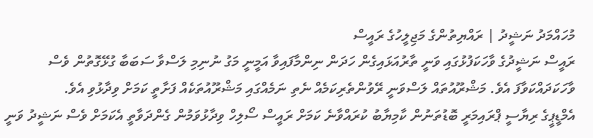މުހައްމަދު ނަޝީދު | ރައްޔިތުންގެ މަޖިލީހުގެ ރައީސް
ރައީސް ނަޝީދުގެ ވާހަކަފުޅުގައި ވަނީ ތާރުއަޅައިގެން ހަދަން ނިންމާފައިވާ އަމީނީ މަގު ނުނިމި ލަސްވާ ސަބަބާ ގުޅޭގޮތުން ވެސް ވާހަކަދައްކަވާފަ އެވެ. މަޝްރޫއުތައް ލަސްވަނީ ރޭވުންތެރިކަމެއް ނެތި ނަމެއްގައި މަޝްރޫއުތަކެއް ފަށާތީ ކަމަށް ވިދާޅުވި އެވެ.
އެމްޑީޕީގެ ރިޔާސީ ޕްރައިމަރީ ބޮޑުތަނުން ކާމިޔާބު ކުރައްވާނެ ކަމަށް ރައީސް ސޯލިހް ވިދާޅުވަމުން ގެންދަވާތީ އެކަމަށް ވެސް ނަޝީދު ވަނީ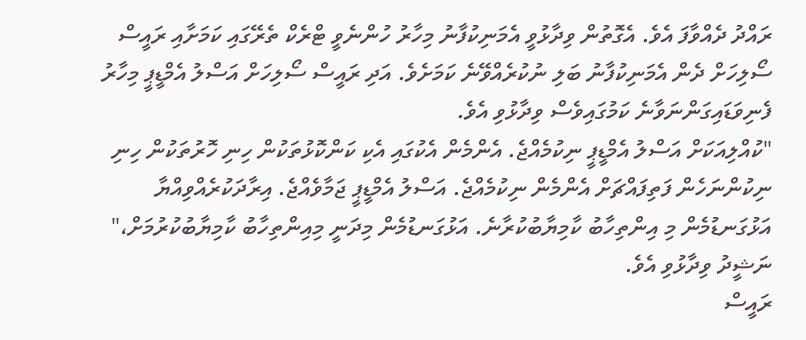ރައްދު ދެއްވާފަ އެވެ. އެގޮތުން ވިދާޅުވީ އެމަނިކުފާނު މިހާރު ހުންނެވީ ޓްރެކް ތެރޭގައި ކަމަށާއި ރައީސް ސޯލިހަށް ދެން އެމަނިކުފާނު ބަލި ނުކުރެއްވޭނެ ކަމަށެވެ. އަދި ރައީސް ސޯލިހަށް އަސްލު އެމްޑީޕީ މިހާރު ފެނިވަޑައިގަންނަވާނެ ކަމުގައިވެސް ވިދާޅުވި އެވެ.
"ކުއްލިއަކަށް އަސްލު އެމްޑީޕީ ނިކުމެއްޖެ. އެންމެން އެކުގައި އެކި ކަންކޮޅުތަކުން ހިނި ހޮރުތަކުން ހިނި ނިކުންނަހެން ފަތިފައްޗަށް އެންމެން ނިކުމެއްޖެ. އަސްލު އެމްޑީޕީ ޖަމާވެއްޖެ. އިރާދަކުރެއްވިއްޔާ އަޅުގަނޑުމެން މި އިންތިހާބު ކާމިޔާބުކުރާނެ. އަޅުގަނޑުމެން މިދަނީ މިއިންތިހާބު ކާމިޔާބުކުރުމަށް،" ނަޝީދު ވިދާޅުވި އެވެ.
ރައީސް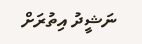ނަޝީދު އިތުރަށް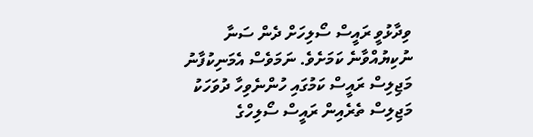ވިދާޅުވީ ރައީސް ސޯލިހަށް ދެން ސަނާ ނުކިޔުއްވާނެ ކަމަށެވެ. ނަމަވެސް އެމަނިކުފާނު މަޖިލިސް ރައީސް ކަމުގައި ހުންނެވިހާ ދުވަހަކު މަޖިލިސް ތެރެއިން ރައީސް ސޯލިހްގެ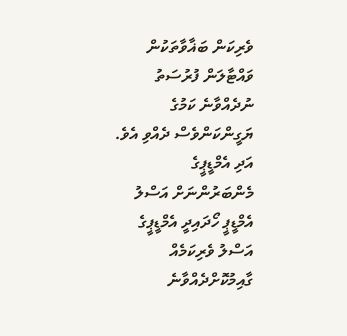ވެރިކަން ބަޣާވާތަކުން ވައްޓާލަން ފުރުސަތު ނުދެއްވާނެ ކަމުގެ ޔަގީންކަންވެސް ދެއްވި އެވެ. އަދި އެމްޑީޕީގެ މެންބަރުންނަށް އަސްލު އެމްޑީޕީ ހޯދައިދީ އެމްޑީޕީގެ އަސްލު ވެރިކަމެއް ގާއިމުކޮށްދެއްވާނެ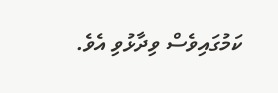ކަމުގައިވެސް ވިދާޅުވި އެވެ.